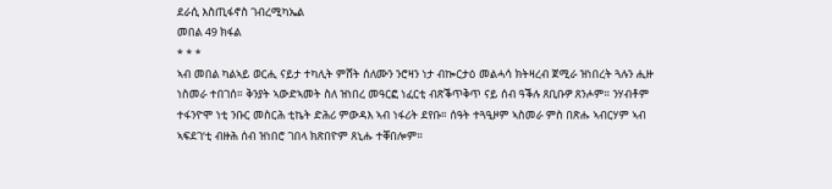ደራሲ እስጢፋኖስ ገብረሚካኤል
መበል 49 ክፋል
* * *
ኣብ መበል ካልኣይ ወርሒ ናይታ ተካሊት ምሸት ሰለሙን ንሮዛን ነታ ብኰርታዕ መልሓሳ ክትዛረብ ጀሚራ ዝነበረት ጓሉን ሒዙ ነስመራ ተበገሰ። ቅንያት ኣውድኣመት ስለ ዝነበረ መዓርፎ ነፈርቲ ብጽቕጥቅጥ ናይ ሰብ ዓቕሉ ጸቢቡዎ ጸንሖም። ንሃብቶም ተፋንዮሞ ነቲ ንቡር መስርሕ ቲኬት ድሕሪ ምውዳእ ኣብ ነፋሪት ደየቡ። ሰዓት ተጓዒዞም ኣስመራ ምስ በጽሑ ኣብርሃም ኣብ ኣፍደገ’ቲ ብዙሕ ሰብ ዝነበሮ ገበላ ክጽበዮም ጸኒሑ ተቐበሎም።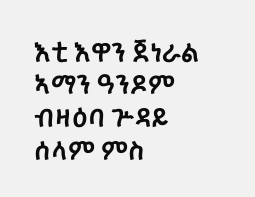እቲ እዋን ጀነራል ኣማን ዓንዶም ብዛዕባ ጕዳይ ሰላም ምስ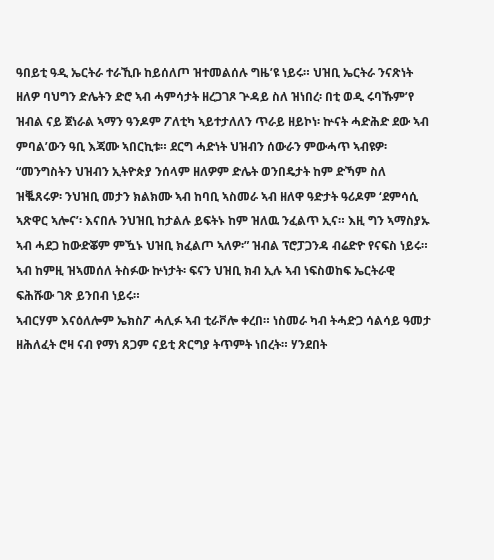ዓበይቲ ዓዲ ኤርትራ ተራኺቡ ከይሰለጦ ዝተመልሰሉ ግዜ’ዩ ነይሩ። ህዝቢ ኤርትራ ንናጽነት ዘለዎ ባህግን ድሌትን ድሮ ኣብ ሓምሳታት ዘረጋገጾ ጕዳይ ስለ ዝነበረ፡ በቲ ወዲ ሩባኹም’የ ዝብል ናይ ጀነራል ኣማን ዓንዶም ፖለቲካ ኣይተታለለን ጥራይ ዘይኮነ፡ ኵናት ሓድሕድ ደው ኣብ ምባል’ውን ዓቢ እጃሙ ኣበርኪቱ። ደርግ ሓድነት ህዝብን ሰውራን ምውሓጥ ኣብዩዎ፡ “መንግስትን ህዝብን ኢትዮጵያ ንሰላም ዘለዎም ድሌት ወንበዴታት ከም ድኻም ስለ ዝቘጸሩዎ፡ ንህዝቢ መታን ክልክሙ ኣብ ከባቢ ኣስመራ ኣብ ዘለዋ ዓድታት ዓሪዶም ‘ደምሳሲ ኣጽዋር ኣሎና’፡ እናበሉ ንህዝቢ ከታልሉ ይፍትኑ ከም ዝለዉ ንፈልጥ ኢና። እዚ ግን ኣማስያኡ ኣብ ሓደጋ ከውድቖም ምዃኑ ህዝቢ ክፈልጦ ኣለዎ፡” ዝብል ፕሮፓጋንዳ ብሬድዮ የናፍስ ነይሩ። ኣብ ከምዚ ዝኣመሰለ ትስፉው ኵነታት፡ ፍናን ህዝቢ ክብ ኢሉ ኣብ ነፍስወከፍ ኤርትራዊ ፍሕሹው ገጽ ይንበብ ነይሩ።
ኣብርሃም እናዕለሎም ኤክስፖ ሓሊፉ ኣብ ቲራቮሎ ቀረበ። ነስመራ ካብ ትሓድጋ ሳልሳይ ዓመታ ዘሕለፈት ሮዛ ናብ የማነ ጸጋም ናይቲ ጽርግያ ትጥምት ነበረት። ሃንደበት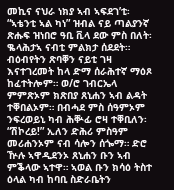መኪና ናህራ ነክያ ኣብ ኣፍደገ’ቲ፡ “ኣቴንቲ ኣል ካነ” ዝብል ናይ ጣልያንኛ ጽሑፍ ዝነበሮ ዓቢ ቪላ ደው ምስ በለት፡ ቈላሕታኣ ናብቲ ምልክታ ሰደደት። ብዕብየትን ጽባቐን ናይቲ ገዛ እናተገረመት ከላ ድማ ሰራሕተኛ ማዕጾ ከፈተትሎም። ወ/ሮ ገብርኤላ ምምጽኦም ክጽበያ ጸኒሐን ኣብ ልዳት ተቐበልኦም። በብሓደ ምስ ሰዓምኦም ንፍረወይኒ ካብ ሕቝፊ ሮዛ ተቐቢለን፡ “ሽኮረይ!” ኢለን ድሕሪ ምስዓም መሪሐንኦም ናብ ሳሎን ሰጐማ። ድሮ ዅሉ ኣዋዲደንኦ ጸኒሐን ቡን ኣብ ምቕላው ኣተዋ። ኣወል ቡን ክሳዕ ትስተ ዕላል ካብ ከባቢ ስድራቤትን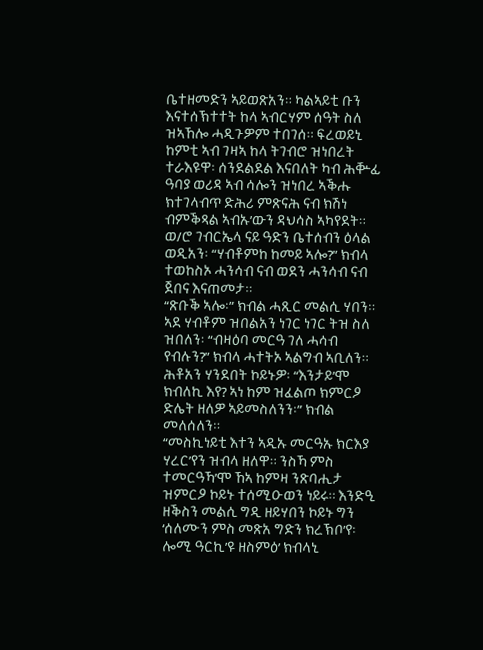ቤተዘመድን ኣይወጽአን። ካልኣይቲ ቡን እናተሰኽተተት ከላ ኣብርሃም ሰዓት ስለ ዝኣኸሎ ሓዲጉዎም ተበገሰ። ፍረወይኒ ከምቲ ኣብ ገዛኣ ከላ ትገብሮ ዝነበረት ተራእዩዋ፡ ሰንደልደል እናበለት ካብ ሕቝፊ ዓባያ ወሪዳ ኣብ ሳሎን ዝነበረ ኣቕሑ ክተገላብጥ ድሕሪ ምጽናሕ ናብ ክሽነ ብምቕጻል ኣብኡ’ውን ዳህሳስ ኣካየደት።
ወ/ሮ ገብርኤላ ናይ ዓድን ቤተሰብን ዕላል ወዲአን፡ “ሃብቶምከ ከመይ ኣሎ?” ክብላ ተወከስኦ ሓንሳብ ናብ ወደን ሓንሳብ ናብ ጀበና እናጠመታ።
“ጽቡቕ ኣሎ፡” ክብል ሓጺር መልሲ ሃበን።
ኣደ ሃብቶም ዝበልአን ነገር ነገር ትዝ ስለ ዝበለን፡ “ብዛዕባ መርዓ ገለ ሓሳብ የብሉን?” ክብላ ሓተትኦ ኣልግብ ኣቢለን።
ሕቶአን ሃንደበት ኮይኑዎ፡ “እንታይ’ሞ ክብለኪ እየ? ኣነ ከም ዝፈልጦ ክምርዖ ድሌት ዘለዎ ኣይመስለንን፡” ክብል መለሰለን።
“መስኪነይቲ እተን ኣዲኡ መርዓኡ ክርእያ ሃረር’የን ዝብላ ዘለዋ። ንስኻ ምስ ተመርዓኻ’ሞ ኸኣ ከምዛ ንጽባሒታ ዝምርዖ ኮይኑ ተሰሚዑወን ነይሩ። እንድዒ ዘቕስን መልሲ ግዲ ዘይሃበን ኮይኑ ግን ‘ሰለሙን ምስ መጽአ ግድን ክረኽቦ’የ፡ ሎሚ ዓርኪ’ዩ ዘስምዕ’ ክብላኒ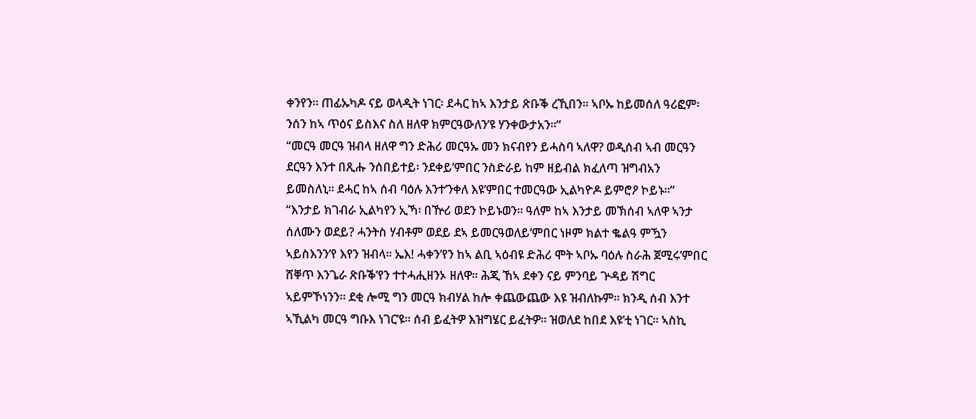ቀንየን። ጠፊኡካዶ ናይ ወላዲት ነገር፡ ደሓር ከኣ እንታይ ጽቡቕ ረኺበን። ኣቦኡ ከይመሰለ ዓሪፎም፡ ንሰን ከኣ ጥዕና ይስእና ስለ ዘለዋ ክምርዓውለን’ዩ ሃንቀውታአን።”
“መርዓ መርዓ ዝብላ ዘለዋ ግን ድሕሪ መርዓኡ መን ክናብየን ይሓስባ ኣለዋ? ወዲሰብ ኣብ መርዓን ደርዓን እንተ በጺሑ ንሰበይተይ፡ ንደቀይ’ምበር ንስድራይ ከም ዘይብል ክፈለጣ ዝግብአን ይመስለኒ። ደሓር ከኣ ሰብ ባዕሉ እንተ’ንቀለ እዩ’ምበር ተመርዓው ኢልካዮዶ ይምሮዖ ኮይኑ።”
“እንታይ ክገብራ ኢልካየን ኢኻ፡ በዅሪ ወደን ኮይኑወን። ዓለም ከኣ እንታይ መኽሰብ ኣለዋ ኣንታ ሰለሙን ወደይ? ሓንትስ ሃብቶም ወደይ ደኣ ይመርዓወለይ’ምበር ነዞም ክልተ ቈልዓ ምዃን ኣይስእንን’የ እየን ዝብላ። ኤእ! ሓቀን’የን ከኣ ልቢ ኣዕብዩ ድሕሪ ሞት ኣቦኡ ባዕሉ ስራሕ ጀሚሩ’ምበር ሸቐጥ እንጌራ ጽቡቕ’የን ተተሓሒዘንኦ ዘለዋ። ሕጂ ኸኣ ደቀን ናይ ምንባይ ጕዳይ ሽግር ኣይምኾነንን። ደቂ ሎሚ ግን መርዓ ክብሃል ከሎ ቀጨውጨው እዩ ዝብለኩም። ክንዲ ሰብ እንተ ኣኺልካ መርዓ ግቡእ ነገር’ዩ። ሰብ ይፈትዎ እዝግሄር ይፈትዎ። ዝወለደ ከበደ እዩ’ቲ ነገር። ኣስኪ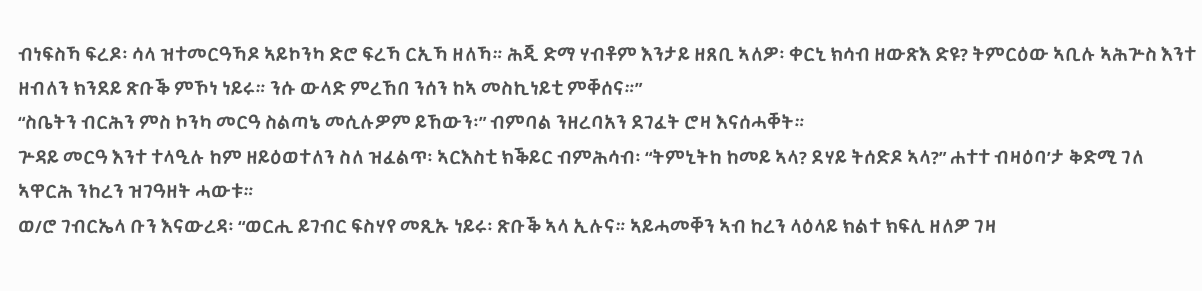ብነፍስኻ ፍረዶ፡ ሳላ ዝተመርዓኻዶ ኣይኮንካ ድሮ ፍረኻ ርኢኻ ዘለኻ። ሕጂ ድማ ሃብቶም እንታይ ዘጸቢ ኣለዎ፡ ቀርኒ ክሳብ ዘውጽእ ድዩ? ትምርዕው ኣቢሉ ኣሕጕስ እንተ ዘብለን ክንደይ ጽቡቕ ምኾነ ነይሩ። ንሱ ውላድ ምረኸበ ንሰን ከኣ መስኪነይቲ ምቐሰና።”
“ስቤትን ብርሕን ምስ ኮንካ መርዓ ስልጣኔ መሲሉዎም ይኸውን፡” ብምባል ንዘረባአን ደገፈት ሮዛ እናሰሓቐት።
ጕዳይ መርዓ እንተ ተላዒሉ ከም ዘይዕወተለን ስለ ዝፈልጥ፡ ኣርእስቲ ክቕይር ብምሕሳብ፡ “ትምኒትከ ከመይ ኣላ? ደሃይ ትሰድዶ ኣላ?” ሐተተ ብዛዕባ’ታ ቅድሚ ገለ ኣዋርሕ ንከረን ዝገዓዘት ሓውቱ።
ወ/ሮ ገብርኤላ ቡን እናውረዳ፡ “ወርሒ ይገብር ፍስሃየ መጺኡ ነይሩ፡ ጽቡቕ ኣላ ኢሉና። ኣይሓመቐን ኣብ ከረን ላዕላይ ክልተ ክፍሊ ዘለዎ ገዛ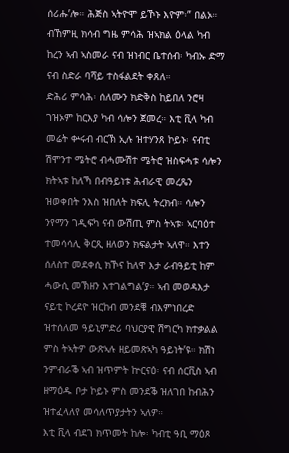ሰሪሑ’ሎ። ሕጅስ ኣትዮሞ ይኾኑ እዮም፡” በልኦ። ብኸምዚ ክሳብ ግዜ ምሳሕ ዝኣክል ዕላል ካብ ከረን ኣብ ኣስመራ ናብ ዝነብር ቤተሰብ፡ ካብኡ ድማ ናብ ስድራ ባሻይ ተስፋልደት ቀጸለ።
ድሕሪ ምሳሕ፡ ሰለሙን ክድቅስ ከይበለ ንሮዛ ገዝኦም ከርእያ ካብ ሳሎን ጀመረ። እቲ ቪላ ካብ መሬት ቍሩብ ብርኽ ኢሉ ዝተሃንጸ ኮይኑ፡ ናብቲ ሽሞንተ ሜትሮ ብሓሙሽተ ሜትሮ ዝስፍሓቱ ሳሎን ክትኣቱ ከለኻ በብዓይነቱ ሕብራዊ መረጼን ዝወቀበት ንእስ ዝበለት ክፍሊ ትረክብ። ሳሎን ንየማን ገዲፍካ ናብ ውሽጢ ምስ ትኣቱ፡ ኣርባዕተ ተመሳሳሊ ቅርጺ ዘለወን ክፍልታት ኣለዋ። እተን ሰለስተ መደቀሲ ክኾና ከለዋ እታ ራብዓይቲ ከም ሓውሲ መኽዘን እተገልግል’ያ። ኣብ መወዳእታ ናይቲ ኮረደዮ ዝርከብ መንደቑ ብእምነበረድ ዝተሰለመ ዓይኒምድሪ ባህርያዊ ሽግርካ ክተቃልል ምስ ትኣትዎ ውጽኣሉ ዘይመጽኣካ ዓይነት’ዩ። ክሽነ ንምብራቕ ኣብ ዝጥምት ኵርናዕ፡ ናብ ሰርቪስ ኣብ ዘማዕዱ ቦታ ኮይኑ ምስ መንደቕ ዝለገበ ከብሕን ዝተፈላለየ መሳለጥያታትን ኣለዎ።
እቲ ቪላ ብደገ ክጥመት ከሎ፡ ካብቲ ዓቢ ማዕጾ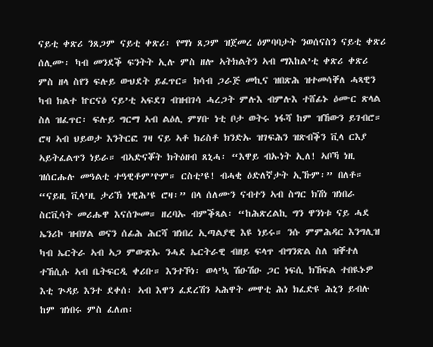ናይቲ ቀጽሪ ንጸጋም ናይቲ ቀጽሪ፡ የማነ ጸጋም ዝጀመረ ዕምባባታት ንወሰናስን ናይቲ ቀጽሪ ሰሊሙ፡ ካብ መንደቕ ፍንትት ኢሉ ምስ ዘሎ ኣትክልትን ኣብ ማእከል’ቲ ቀጽሪ ቀጽሪ ምስ ዘላ ስየን ፍሉይ ውህደት ይፈጥር። ክሳብ ጋራጅ መኪና ዝበጽሕ ዝተመሳቐለ ሓጻዊን ካብ ክልተ ኵርናዕ ናይ’ቲ ኣፍደገ ብዝብገሳ ሓረጋት ምሉእ ብምሉእ ተሸፊኑ ዕሙር ጽላል ስለ ዝፈጥር፡ ፍሉይ ግርማ ኣብ ልዕሊ ምሃቡ ነቲ ቦታ ወትሩ ነፋሻ ከም ዝኸውን ይገብሮ። ሮዛ ኣብ ህይወታ እንትርፎ ገዛ ናይ ኣቶ ክሪስቶ ክንድኡ ዝገፍሕን ዝጽብቕን ቪላ ርእያ ኣይትፈልጥን ነይራ። ብኣድናቖት ክትዕዘብ ጸኒሓ፡ “እዋይ ብኡነት ኢለ! ኣቦኻ ነዚ ዝሰርሑሉ መዓልቲ ተዓዊቶም’ዮም። ርስቲ’ዩ! ብሓቂ ዕድለኛታት ኢኹም፡” በለቶ።
“ናይዚ ቪላ’ዚ ታሪኽ ነዊሕ’ዩ ሮዛ፡” በላ ሰለሙን ናብተን ኣብ ስግር ክሽነ ዝነበራ ስርቪሳት መሪሑዋ እናሰጐመ። ዘረባኡ ብምቕጻል፡ “ከሕጽረልኪ ግን ዋንነቱ ናይ ሓደ ኤንሪኮ ዝብሃል ወናን ሰፊሕ ሕርሻ ዝነበረ ኢጣልያዊ እዩ ነይሩ። ንሱ ምምሕዳር እንግሊዝ ካብ ኤርትራ ኣብ ኣጋ ምውጽኡ ንሓደ ኤርትራዊ ብዘይ ፍላጥ ብግንጽል ስለ ዝቐተለ ተኸሲሱ ኣብ ቤትፍርዲ ቀሪቡ። እንተኾነ፡ ወላ’ኳ ሽዑሽዑ ጋር ነፍሲ ክኸፍል ተበዪኑዎ እቲ ጕዳይ እንተ ደቀሰ፡ ኣብ እዋን ፈደረሽን ኣሕዋት መዋቲ ሕነ ክፈድዩ ሕኒን ይብሉ ከም ዝነበሩ ምስ ፈለጠ፡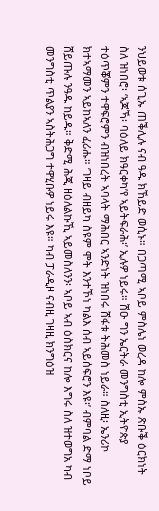ንህይወቱ ሰጊኡ ጠቕሊሉ ናብ ዓዱ ክኸይድ ወሲኑ። በጋጣሚ ኣቦይ ምስሌነ ወረዳ ከሎ ምስኡ ጽቡቕ ዕርክነት ስለ ዝነበሮ፡ ‘ኣጆኻ፡ ባዕለይ ክዓርቀካ’የ ኣይትፍራሕ፡’ ኢሉዎ ነይሩ። ሽዑ ግን ኤርትራ መንግስቲ ኢትዮጵያ ተዕጥቖምን ተዋፍሮምን ብዝነበረት ኣባላት ማሕበር ኣንድነት ዝነበሩ ሸፋቱ ትሕመስ ነይራ። ስለዚ፡ ኤንሪኮ ክተኣማመን ኣይከኣለን ፈሪሑ። ‘ገዛይ ብዘይካ ስዩም ሞት እንተኾነ ካልእ ሰብ ኣይሰፍሮን እዩ፡’ ብምባል ድማ ነቦይ ሸይጡሉ ንዓዱ ከይዱ። ቅድሚ ሕጂ ዘዕለልኩኺ ኣይመስለንን፡ ኣቦይ ኣብ ዕስክርና ከሎ እግሩ ስለ ዝተወግአ ካብ መንግስቲ ጥልያን ኣስትሕጋግ ተዋሂቡዎ ነይሩ እዩ። ካብ ፓራዲዞ ናብዚ ገዛዚ ክንግዕዝ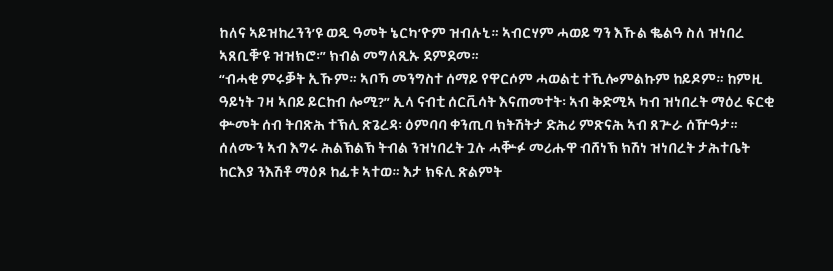ከለና ኣይዝከረንን’ዩ ወዲ ዓመት ኔርካ’ዮም ዝብሉኒ። ኣብርሃም ሓወይ ግን እኹል ቈልዓ ስለ ዝነበረ ኣጸቢቑ’ዩ ዝዝክሮ፡” ክብል መግለጺኡ ደምደመ።
“ብሓቂ ምሩቓት ኢኹም። ኣቦኻ መንግስተ ሰማይ የዋርሶም ሓወልቲ ተኺሎምልኩም ከይዶም። ከምዚ ዓይነት ገዛ ኣበይ ይርከብ ሎሚ?” ኢላ ናብቲ ሰርቪሳት እናጠመተት፡ ኣብ ቅድሚኣ ካብ ዝነበረት ማዕረ ፍርቂ ቍመት ሰብ ትበጽሕ ተኽሊ ጽጌረዳ፡ ዕምባባ ቀንጢባ ክትሽትታ ድሕሪ ምጽናሕ ኣብ ጸጕራ ሰዅዓታ። ሰለሙን ኣብ እግሩ ሕልኽልኽ ትብል ንዝነበረት ጓሉ ሓቝፉ መሪሑዋ ብሸነኽ ክሽነ ዝነበረት ታሕተቤት ከርእያ ንእሽቶ ማዕጾ ከፊቱ ኣተወ። እታ ክፍሊ ጽልምት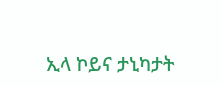ኢላ ኮይና ታኒካታት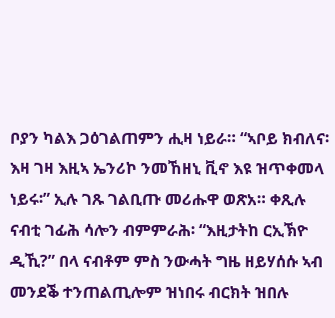ቦያን ካልእ ጋዕገልጠምን ሒዛ ነይራ። “ኣቦይ ክብለና፡ እዛ ገዛ እዚኣ ኤንሪኮ ንመኸዘኒ ቪኖ እዩ ዝጥቀመላ ነይሩ፡” ኢሉ ገጹ ገልቢጡ መሪሑዋ ወጽአ። ቀጺሉ ናብቲ ገፊሕ ሳሎን ብምምራሕ፡ “እዚታትከ ርኢኽዮ ዲኺ?” በላ ናብቶም ምስ ንውሓት ግዜ ዘይሃሰሱ ኣብ መንደቕ ተንጠልጢሎም ዝነበሩ ብርክት ዝበሉ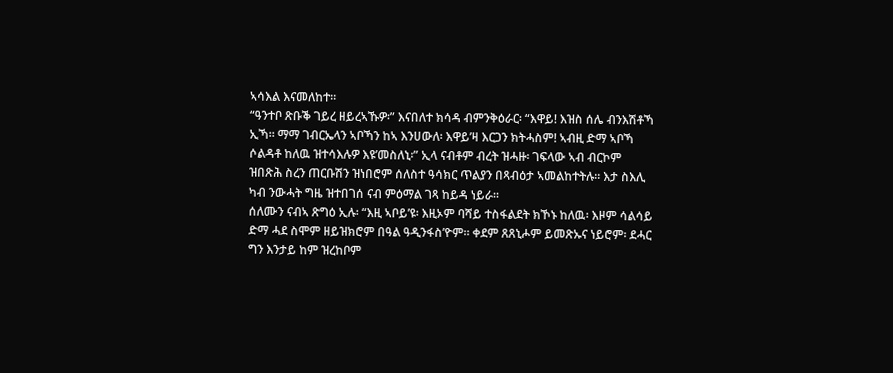ኣሳእል እናመለከተ።
“ዓንተቦ ጽቡቕ ገይረ ዘይረኣኹዎ፡” እናበለተ ክሳዳ ብምንቅዕራር፡ “እዋይ! እዝስ ሰሌ ብንእሽቶኻ ኢኻ። ማማ ገብርኤላን ኣቦኻን ከኣ እንሀውለ፡ እዋይ’ዛ እርጋን ክትሓስም! ኣብዚ ድማ ኣቦኻ ሶልዳቶ ከለዉ ዝተሳእሉዎ እዩ’መስለኒ፡” ኢላ ናብቶም ብረት ዝሓዙ፡ ገፍላው ኣብ ብርኮም ዝበጽሕ ስረን ጠርቡሽን ዝነበሮም ሰለስተ ዓሳክር ጥልያን በጻብዕታ ኣመልከተትሉ። እታ ስእሊ ካብ ንውሓት ግዜ ዝተበገሰ ናብ ምዕማል ገጻ ከይዳ ነይራ።
ሰለሙን ናብኣ ጽግዕ ኢሉ፡ “እዚ ኣቦይ’ዩ፡ እዚኦም ባሻይ ተስፋልደት ክኾኑ ከለዉ፡ እዞም ሳልሳይ ድማ ሓደ ስሞም ዘይዝክሮም በዓል ዓዲንፋስ’ዮም። ቀደም ጸጸኒሖም ይመጽኡና ነይሮም፡ ደሓር ግን እንታይ ከም ዝረከቦም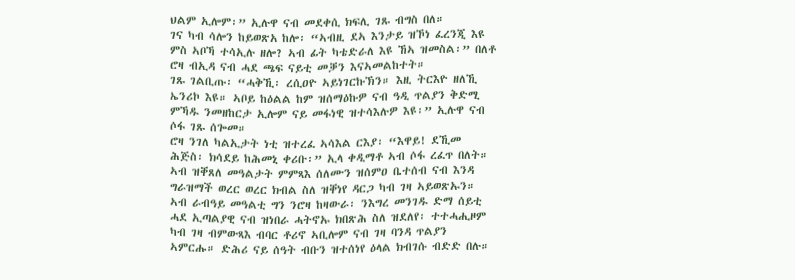ህልም ኢሎም፡” ኢሉዋ ናብ መደቀሲ ክፍሊ ገጹ ብግስ በለ።
ገና ካብ ሳሎን ከይወጽአ ከሎ፡ “ኣብዚ ደኣ እንታይ ዝኾነ ፈረንጂ እዩ ምስ ኣቦኻ ተሳኢሉ ዘሎ? ኣብ ፊት ካቴድራለ እዩ ኸኣ ዝመስል፡” በለቶ ሮዛ ብኢዳ ናብ ሓደ ጫፍ ናይቲ መቓን እናኣመልከተት።
ገጹ ገልቢጡ፡ “ሓቅኺ፡ ረሲዐዮ ኣይነገርኩኽን። እዚ ትርእዮ ዘለኺ ኤንሪኮ እዩ። ኣቦይ ከዕልል ከም ዝሰማዕኩዎ ናብ ዓዲ ጥልያን ቅድሚ ምኻዱ ንመዘከርታ ኢሎም ናይ መፋነዊ ዝተሳእሉዎ እዩ፡” ኢሉዋ ናብ ሶፋ ገጹ ሰጐመ።
ሮዛ ንገለ ካልኢታት ነቲ ዝተረፈ ኣሳእል ርእያ፡ “እዋይ! ደኺመ ሕጅስ፡ ክሳደይ ከሕመኒ ቀሪቡ፡” ኢላ ቀዲማቶ ኣብ ሶፋ ረፈጥ በለት።
ኣብ ዝቐጸለ መዓልታት ምምጻእ ሰለሙን ዝሰምዐ ቤተሰብ ናብ እንዳ ግራዝማች ወረር ወረር ክብል ስለ ዝቐነየ ዳርጋ ካብ ገዛ ኣይወጽኡን። ኣብ ራብዓይ መዓልቲ ግን ንሮዛ ከዛውራ፡ ንእግረ መንገዱ ድማ ሰይቲ ሓደ ኢጣልያዊ ናብ ዝነበራ ሓትኖኡ ክበጽሕ ስለ ዝደለየ፡ ተተሓሒዞም ካብ ገዛ ብምውጻእ ብባር ቶሪኖ ኣቢሎም ናብ ገዛ ባንዳ ጥልያን ኣምርሑ። ድሕሪ ናይ ሰዓት ብቡን ዝተሰነየ ዕላል ክብገሱ ብድድ በሉ።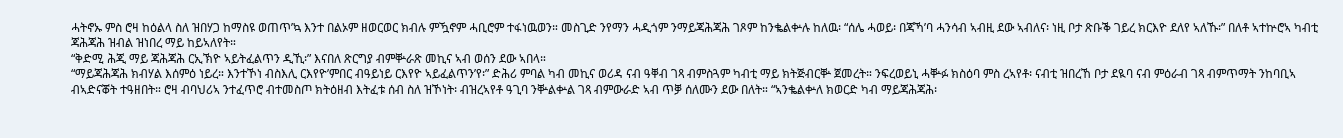ሓትኖኡ ምስ ሮዛ ከዕልላ ስለ ዝበሃጋ ከማስዩ ወጠጥ’ኳ እንተ በልኦም ዘወርወር ክብሉ ምዃኖም ሓቢሮም ተፋነዉወን። መስጊድ ንየማን ሓዲጎም ንማይጃሕጃሕ ገጾም ከንቈልቍሉ ከለዉ፡ “ሰሌ ሓወይ፡ በጃኻ’ባ ሓንሳብ ኣብዚ ደው ኣብለና፡ ነዚ ቦታ ጽቡቕ ገይረ ክርእዮ ደለየ ኣለኹ፡” በለቶ ኣተኵሮኣ ካብቲ ጃሕጃሕ ዝብል ዝነበረ ማይ ከይኣለየት።
“ቅድሚ ሕጂ ማይ ጃሕጃሕ ርኢኽዮ ኣይትፈልጥን ዲኺ፡” እናበለ ጽርግያ ብምቝራጽ መኪና ኣብ ወሰን ደው ኣበላ።
“ማይጃሕጃሕ ክብሃል እሰምዕ ነይረ። እንተኾነ ብስእሊ ርእየዮ’ምበር ብዓይነይ ርእየዮ ኣይፈልጥን’የ፡” ድሕሪ ምባል ካብ መኪና ወሪዳ ናብ ዓቐብ ገጻ ብምስጓም ካብቲ ማይ ክትጅብርቝ ጀመረት። ንፍረወይኒ ሓቝፉ ክስዕባ ምስ ረኣየቶ፡ ናብቲ ዝበረኸ ቦታ ደዪባ ናብ ምዕራብ ገጻ ብምጥማት ንከባቢኣ ብኣድናቖት ተዓዘበት። ሮዛ ብባህሪኣ ንተፈጥሮ ብተመስጦ ክትዕዘብ እትፈቱ ሰብ ስለ ዝኾነት፡ ብዝረኣየቶ ዓጊባ ንቝልቍል ገጻ ብምውራድ ኣብ ጥቓ ሰለሙን ደው በለት። “ኣንቈልቍለ ክወርድ ካብ ማይጃሕጃሕ፡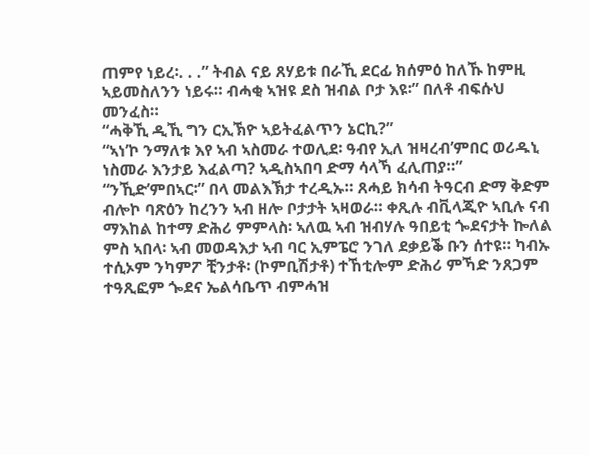ጠምየ ነይረ፡. . .” ትብል ናይ ጸሃይቱ በራኺ ደርፊ ክሰምዕ ከለኹ ከምዚ ኣይመስለንን ነይሩ። ብሓቂ ኣዝዩ ደስ ዝብል ቦታ እዩ፡” በለቶ ብፍሱህ መንፈስ።
“ሓቅኺ ዲኺ ግን ርኢኽዮ ኣይትፈልጥን ኔርኪ?”
“ኣነ’ኮ ንማለቱ እየ ኣብ ኣስመራ ተወሊደ፡ ዓብየ ኢለ ዝዛረብ’ምበር ወሪዱኒ ነስመራ እንታይ እፈልጣ? ኣዲስኣበባ ድማ ሳላኻ ፈሊጠያ።”
“ንኺድ’ምበኣር፡” በላ መልእኽታ ተረዲኡ። ጸሓይ ክሳብ ትዓርብ ድማ ቅድም ብሎኮ ባጽዕን ከረንን ኣብ ዘሎ ቦታታት ኣዛወራ። ቀጺሉ ብቪላጂዮ ኣቢሉ ናብ ማእከል ከተማ ድሕሪ ምምላስ፡ ኣለዉ ኣብ ዝብሃሉ ዓበይቲ ጐደናታት ኰለል ምስ ኣበላ፡ ኣብ መወዳእታ ኣብ ባር ኢምፔሮ ንገለ ደቃይቕ ቡን ሰተዩ። ካብኡ ተሲኦም ንካምፖ ቺንታቶ፡ (ኮምቢሽታቶ) ተኸቲሎም ድሕሪ ምኻድ ንጸጋም ተዓጺፎም ጐደና ኤልሳቤጥ ብምሓዝ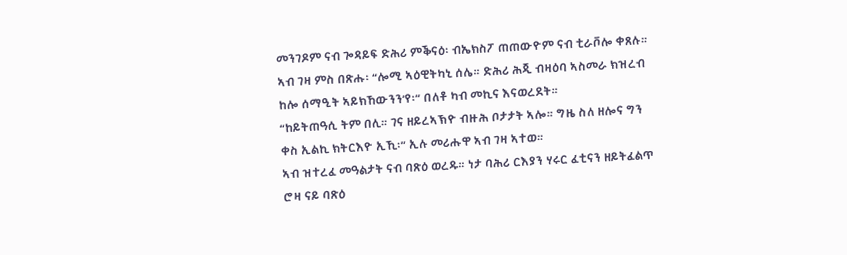መንገዶም ናብ ጐዳይፍ ድሕሪ ምቕናዕ፡ ብኤክስፖ ጠጠውዮም ናብ ቲራቮሎ ቀጸሉ።
ኣብ ገዛ ምስ በጽሑ፡ “ሎሚ ኣዕዊትካኒ ሰሌ። ድሕሪ ሕጂ ብዛዕባ ኣስመራ ክዝረብ ከሎ ሰማዒት ኣይክኸውንን’የ፡” በለቶ ካብ መኪና እናወረደት።
“ከይትጠዓሲ ትም በሊ። ገና ዘይረኣኽዮ ብዙሕ ቦታታት ኣሎ። ግዜ ስለ ዘሎና ግን ቀስ ኢልኪ ክትርእዮ ኢኺ፡” ኢሉ መሪሑዋ ኣብ ገዛ ኣተወ።
ኣብ ዝተረፈ መዓልታት ናብ ባጽዕ ወረዱ። ነታ ባሕሪ ርእያን ሃሩር ፈቲናን ዘይትፈልጥ ሮዛ ናይ ባጽዕ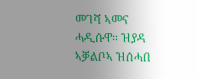መገሻ ኣመና ሓዲሱዋ። ዝያዳ ኣቓልቦኣ ዝሰሓበ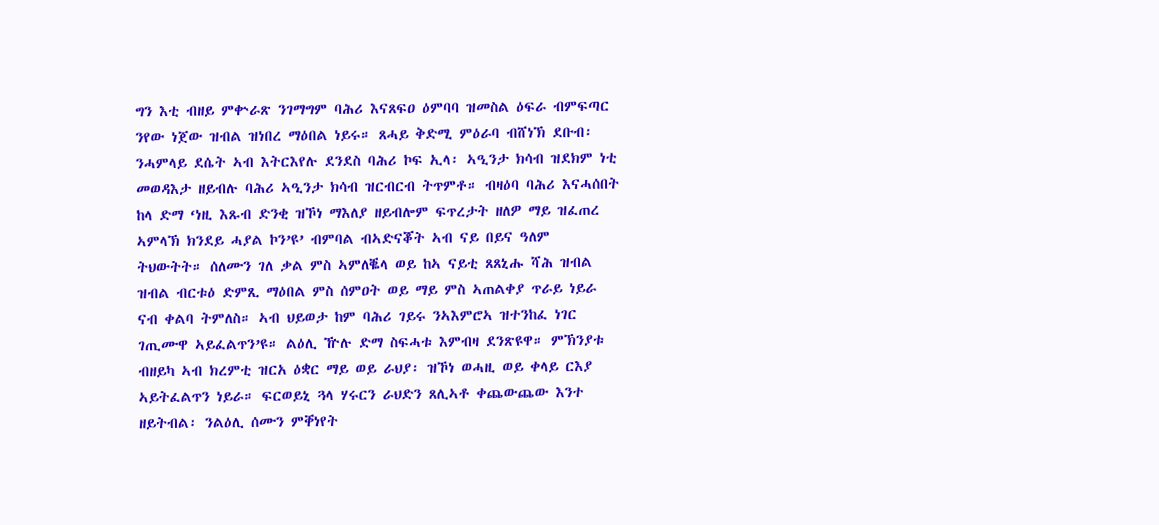ግን እቲ ብዘይ ምቍራጽ ንገማግም ባሕሪ እናጸፍዐ ዕምባባ ዝመስል ዕፍራ ብምፍጣር ንየው ነጀው ዝብል ዝነበረ ማዕበል ነይሩ። ጸሓይ ቅድሚ ምዕራባ ብሸነኽ ደቡብ፡ ንሓምላይ ደሴት ኣብ እትርእየሉ ደንደስ ባሕሪ ኮፍ ኢላ፡ ኣዒንታ ክሳብ ዝደክም ነቲ መወዳእታ ዘይብሉ ባሕሪ ኣዒንታ ክሳብ ዝርብርብ ትጥምቶ። ብዛዕባ ባሕሪ እናሓሰበት ከላ ድማ ‘ነዚ እጹብ ድንቂ ዝኾነ ማእለያ ዘይብሎም ፍጥረታት ዘለዎ ማይ ዝፈጠረ ኣምላኽ ክንደይ ሓያል ኮን’ዩ’ ብምባል ብኣድናቖት ኣብ ናይ በይና ዓለም ትህውትት። ሰለሙን ገለ ቃል ምስ ኣምለቘላ ወይ ከኣ ናይቲ ጸጸኒሑ ሻሕ ዝብል ዝብል ብርቱዕ ድምጺ ማዕበል ምስ ሰምዐት ወይ ማይ ምስ ኣጠልቀያ ጥራይ ነይራ ናብ ቀልባ ትምለስ። ኣብ ህይወታ ከም ባሕሪ ገይሩ ንኣእምሮኣ ዝተንከፈ ነገር ገጢሙዋ ኣይፈልጥን’ዩ። ልዕሊ ዅሉ ድማ ስፍሓቱ እምብዛ ደንጽዩዋ። ምኽንያቱ ብዘይካ ኣብ ክረምቲ ዝርአ ዕቋር ማይ ወይ ራህያ፡ ዝኾነ ወሓዚ ወይ ቀላይ ርእያ ኣይትፈልጥን ነይራ። ፍርወይኒ ጓላ ሃሩርን ራህድን ጸሊኣቶ ቀጨውጨው እንተ ዘይትብል፡ ንልዕሊ ሰሙን ምቐነየት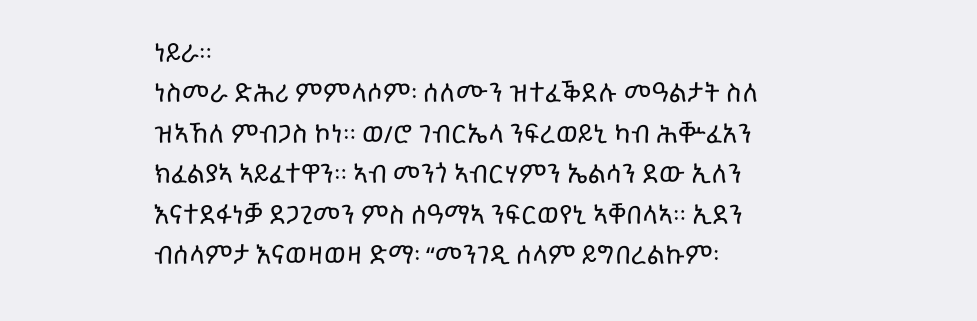ነይራ።
ነስመራ ድሕሪ ምምላሶም፡ ሰለሙን ዝተፈቕደሉ መዓልታት ስለ ዝኣኸለ ምብጋስ ኮነ። ወ/ሮ ገብርኤላ ንፍረወይኒ ካብ ሕቝፈአን ክፈልያኣ ኣይፈተዋን። ኣብ መንጎ ኣብርሃምን ኤልሳን ደው ኢለን እናተደፋነቓ ደጋጊመን ምስ ሰዓማኣ ንፍርወየኒ ኣቐበላኣ። ኢደን ብሰላምታ እናወዛወዛ ድማ፡ “መንገዲ ሰላም ይግበረልኩም፡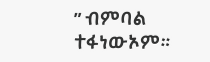” ብምባል ተፋነውኦም።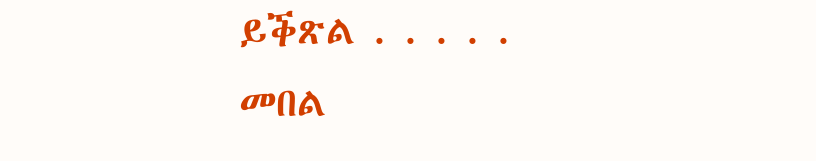ይቕጽል . . . . .
መበል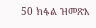50 ክፋል ዝመጽእ